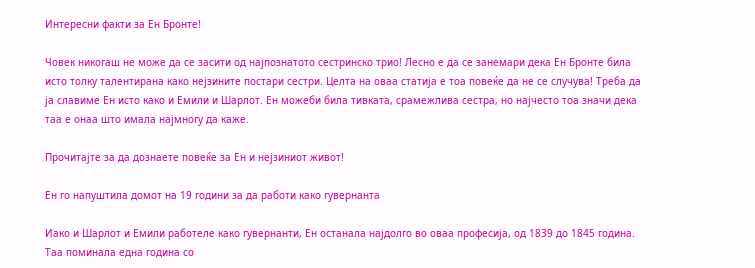Интересни факти за Ен Бронте!

Човек никогаш не може да се засити од најпознатото сестринско трио! Лесно е да се занемари дека Ен Бронте била исто толку талентирана како нејзините постари сестри. Целта на оваа статија е тоа повеќе да не се случува! Треба да ја славиме Ен исто како и Емили и Шарлот. Ен можеби била тивката, срамежлива сестра, но најчесто тоа значи дека таа е онаа што имала најмногу да каже.

Прочитајте за да дознаете повеќе за Ен и нејзиниот живот!

Ен го напуштила домот на 19 години за да работи како гувернанта

Иако и Шарлот и Емили работеле како гувернанти, Ен останала најдолго во оваа професија, од 1839 до 1845 година. Таа поминала една година со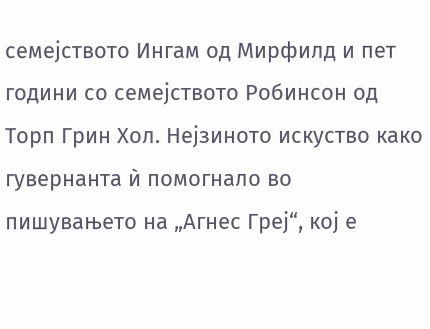семејството Ингам од Мирфилд и пет години со семејството Робинсон од Торп Грин Хол. Нејзиното искуство како гувернанта ѝ помогнало во пишувањето на „Агнес Греј“, кој е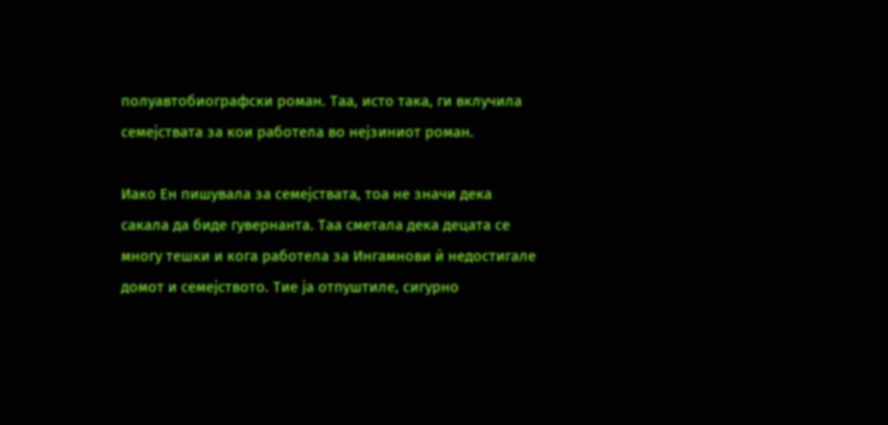полуавтобиографски роман. Таа, исто така, ги вклучила семејствата за кои работела во нејзиниот роман.

Иако Ен пишувала за семејствата, тоа не значи дека сакала да биде гувернанта. Таа сметала дека децата се многу тешки и кога работела за Ингамнови ѝ недостигале домот и семејството. Тие ја отпуштиле, сигурно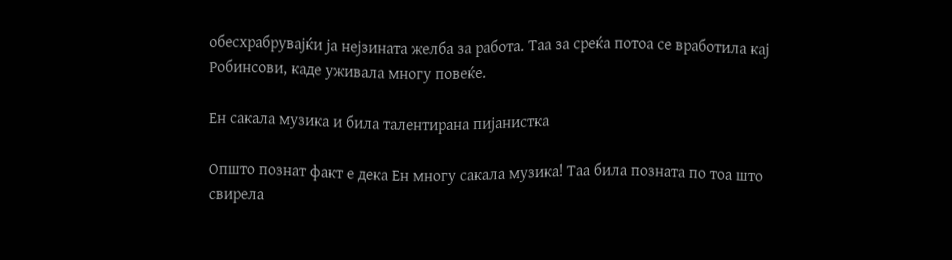обесхрабрувајќи ја нејзината желба за работа. Таа за среќа потоа се вработила кај Робинсови, каде уживала многу повеќе.

Ен сакала музика и била талентирана пијанистка

Општо познат факт е дека Ен многу сакала музика! Таа била позната по тоа што свирела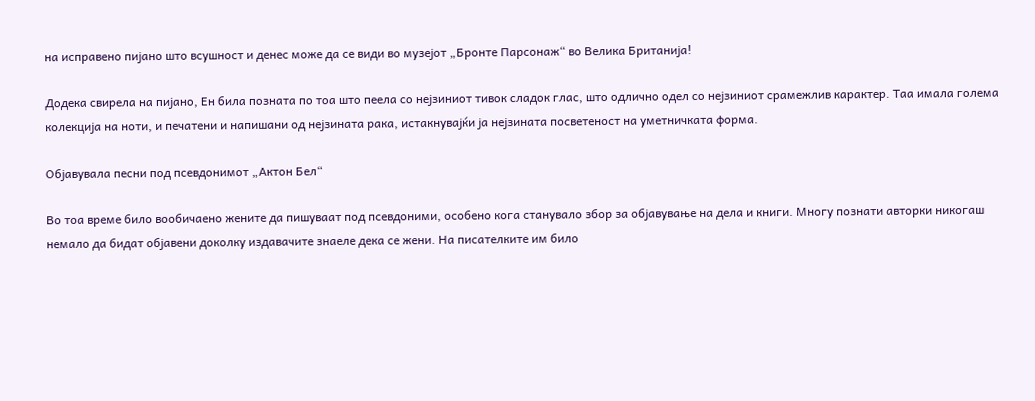на исправено пијано што всушност и денес може да се види во музејот „Бронте Парсонаж“ во Велика Британија!

Додека свирела на пијано, Ен била позната по тоа што пеела со нејзиниот тивок сладок глас, што одлично одел со нејзиниот срамежлив карактер. Таа имала голема колекција на ноти, и печатени и напишани од нејзината рака, истакнувајќи ја нејзината посветеност на уметничката форма.

Објавувала песни под псевдонимот „Актон Бел“

Во тоа време било вообичаено жените да пишуваат под псевдоними, особено кога станувало збор за објавување на дела и книги. Многу познати авторки никогаш немало да бидат објавени доколку издавачите знаеле дека се жени. На писателките им било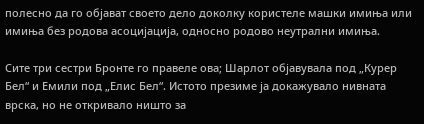полесно да го објават своето дело доколку користеле машки имиња или имиња без родова асоцијација, односно родово неутрални имиња.

Сите три сестри Бронте го правеле ова; Шарлот објавувала под „Курер Бел“ и Емили под „Елис Бел“. Истото презиме ја докажувало нивната врска, но не откривало ништо за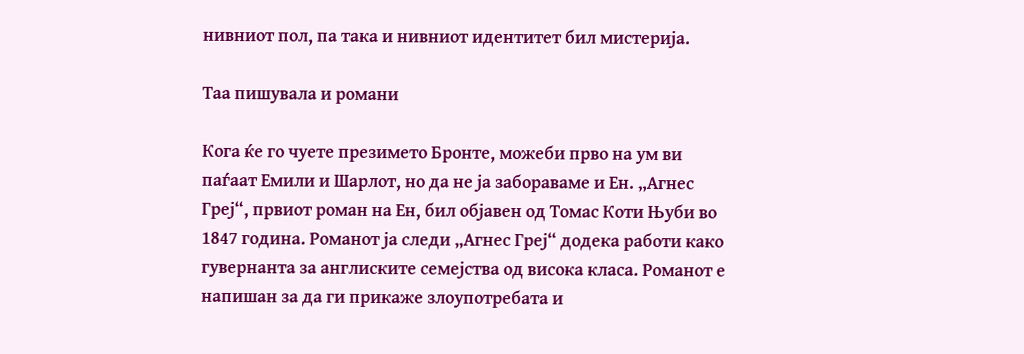нивниот пол, па така и нивниот идентитет бил мистерија.

Таа пишувала и романи

Кога ќе го чуете презимето Бронте, можеби прво на ум ви паѓаат Емили и Шарлот, но да не ја забораваме и Ен. „Агнес Греј“, првиот роман на Ен, бил објавен од Томас Коти Њуби во 1847 година. Романот ја следи „Агнес Греј“ додека работи како гувернанта за англиските семејства од висока класа. Романот е напишан за да ги прикаже злоупотребата и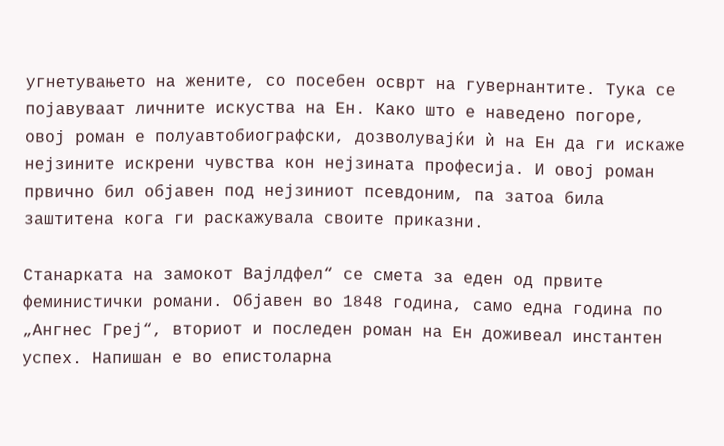угнетувањето на жените, со посебен осврт на гувернантите. Тука се појавуваат личните искуства на Ен. Како што е наведено погоре, овој роман е полуавтобиографски, дозволувајќи ѝ на Ен да ги искаже нејзините искрени чувства кон нејзината професија. И овој роман првично бил објавен под нејзиниот псевдоним, па затоа била заштитена кога ги раскажувала своите приказни.

Станарката на замокот Вајлдфел“ се смета за еден од првите феминистички романи. Објавен во 1848 година, само една година по „Ангнес Греј“, вториот и последен роман на Ен доживеал инстантен успех. Напишан е во епистоларна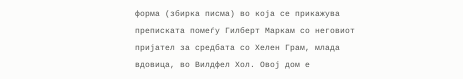форма (збирка писма) во која се прикажува преписката помеѓу Гилберт Маркам со неговиот пријател за средбата со Хелен Грам, млада вдовица, во Вилдфел Хол. Овој дом е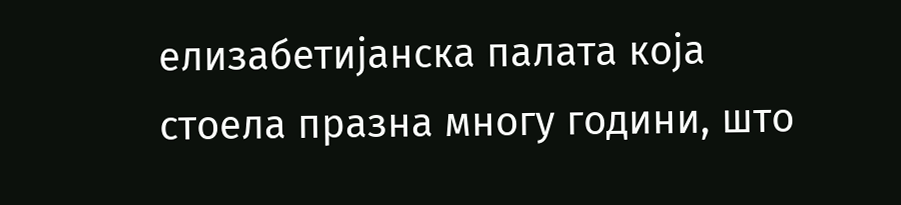елизабетијанска палата која стоела празна многу години, што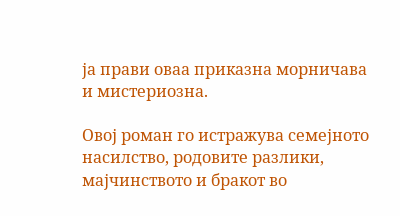ја прави оваа приказна морничава и мистериозна.

Овој роман го истражува семејното насилство, родовите разлики, мајчинството и бракот во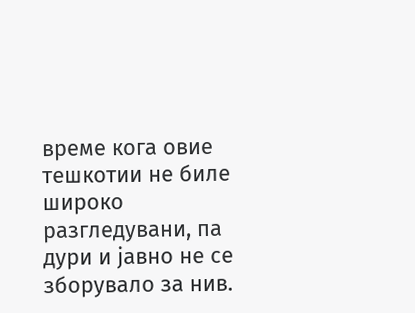време кога овие тешкотии не биле широко разгледувани, па дури и јавно не се зборувало за нив.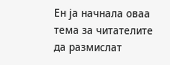Ен ја начнала оваа тема за читателите да размислат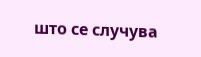што се случува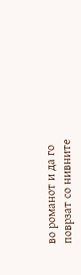во романот и да го поврзат со нивните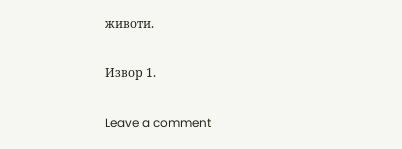животи.

Извор 1.

Leave a comment